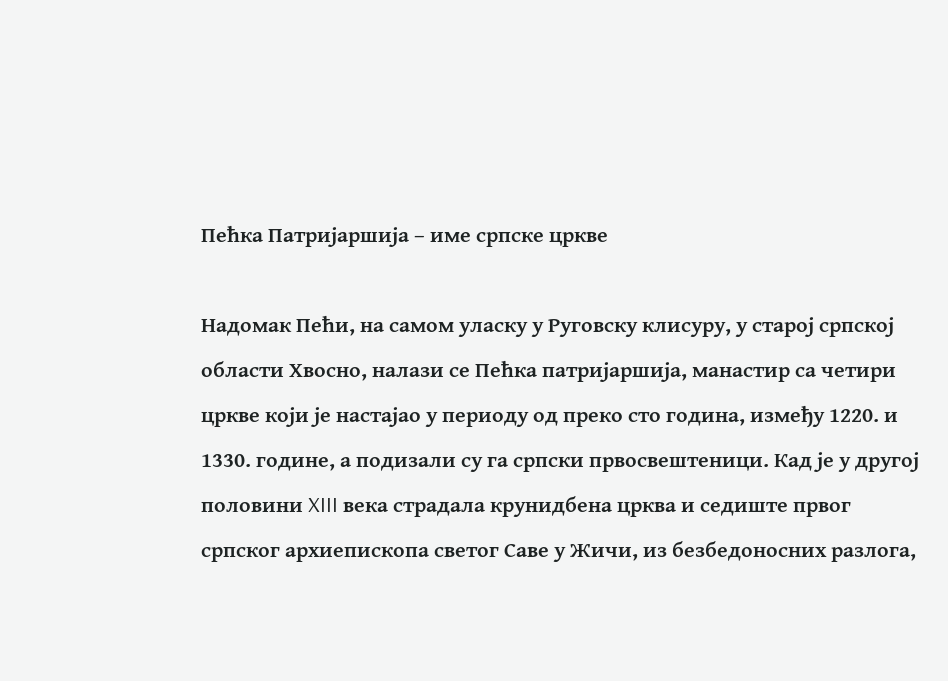Пећка Патријаршија – име српске цркве

Надомак Пећи, на самом уласку у Руговску клисуру, у старој српској области Хвосно, налази се Пећка патријаршија, манастир са четири цркве који је настајао у периоду од преко сто година, између 1220. и 1330. године, а подизали су га српски првосвештеници. Кад је у другој половини XIII века страдала крунидбена црква и седиште првог српског архиепископа светог Саве у Жичи, из безбедоносних разлога,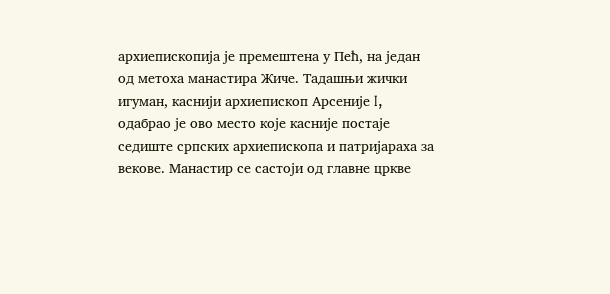архиепископија је премештена у Пећ, на један од метоха манастира Жиче. Тадашњи жички игуман, каснији архиепископ Арсеније I, одабрао је ово место које касније постаје седиште српских архиепископа и патријараха за векове. Манастир се састоји од главне цркве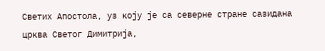Светих Апостола, уз коју је са северне стране сазидана црква Светог Димитрија,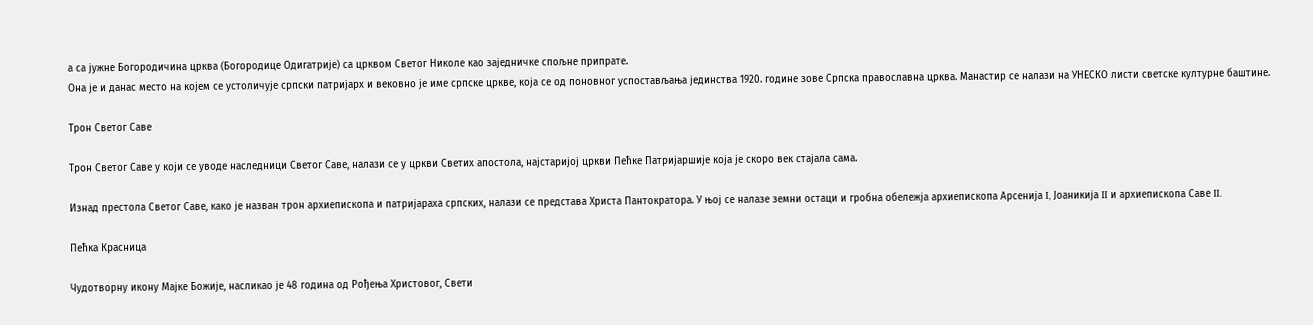а са јужне Богородичина црква (Богородице Одигатрије) са црквом Светог Николе као заједничке спољне припрате.
Она је и данас место на којем се устоличује српски патријарх и вековно је име српске цркве, која се од поновног успостављања јединства 1920. године зове Српска православна црква. Манастир се налази на УНЕСКО листи светске културне баштине.

Трон Светог Саве

Трон Светог Саве у који се уводе наследници Светог Саве, налази се у цркви Светих апостола, најстаријој цркви Пећке Патријаршије која је скоро век стајала сама.

Изнад престола Светог Саве, како је назван трон архиепископа и патријараха српских, налази се представа Христа Пантократора. У њој се налазе земни остаци и гробна обележја архиепископа Арсенија I, Јоаникија II и архиепископа Саве II.

Пећка Красница

Чудотворну икону Мајке Божије, насликао је 48 година од Рођења Христовог, Свети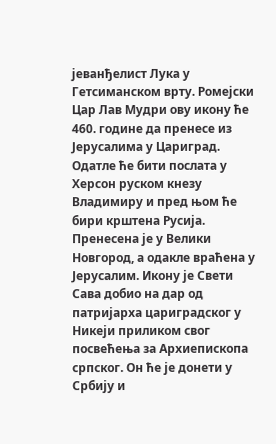јеванђелист Лука у Гетсиманском врту. Ромејски Цар Лав Мудри ову икону ће 460. године да пренесе из Јерусалима у Цариград. Одатле ће бити послата у Херсон руском кнезу Владимиру и пред њом ће бири крштена Русија. Пренесена је у Велики Новгород, а одакле враћена у Јерусалим. Икону је Свети Сава добио на дар од патријарха цариградског у Никеји приликом свог посвећења за Архиепископа српског. Он ће је донети у Србију и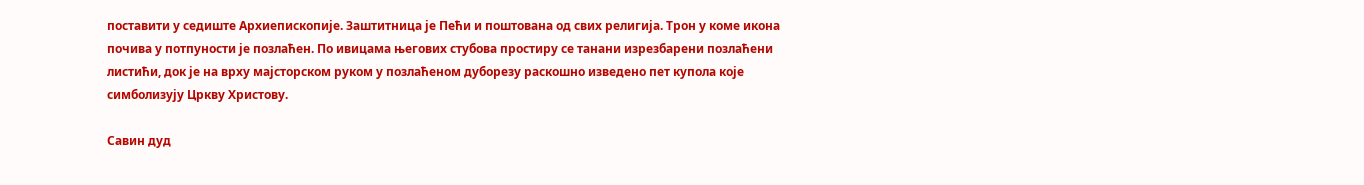поставити у седиште Архиепископије. Заштитница је Пећи и поштована од свих религија. Трон у коме икона почива у потпуности је позлаћен. По ивицама његових стубова простиру се танани изрезбарени позлаћени листићи, док је на врху мајсторском руком у позлаћеном дуборезу раскошно изведено пет купола које симболизују Цркву Христову.

Савин дуд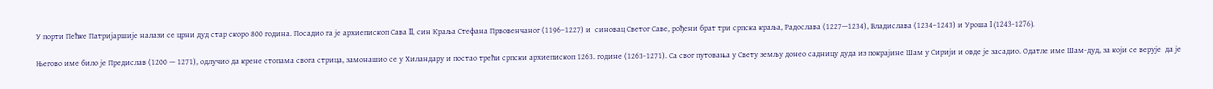У порти Пећке Патријаршије налази се црни дуд стар скоро 800 година. Посадио га је архиепископ Сава II, син Краља Стефана Првовенчаног (1196–1227) и  синовац Светог Саве, рођени брат три српска краља, Радослава (1227—1234), Владислава (1234–1243) и Уроша I (1243-1276).

Његово име било је Предислав (1200 — 1271), одлучио да крене стопама свога стрица, замонашио се у Хиландару и постао трећи српски архиепископ 1263. године (1263-1271). Са свог путовања у Свету земљу донео садницу дуда из покрајине Шам у Сирији и овде је засадио. Одатле име Шам-дуд, за који се верује  да је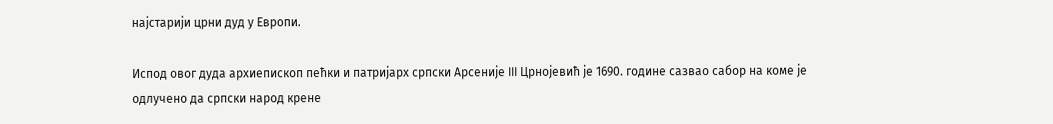најстарији црни дуд у Европи.

Испод овог дуда архиепископ пећки и патријарх српски Арсеније III Црнојевић је 1690. године сазвао сабор на коме је одлучено да српски народ крене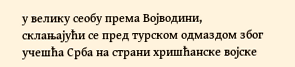у велику сеобу према Војводини, склањајући се пред турском одмаздом због учешћа Срба на страни хришћанске војске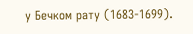у Бечком рату (1683-1699).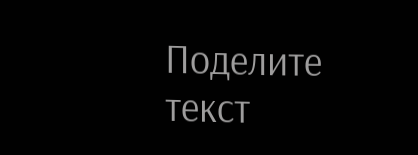Поделите текст